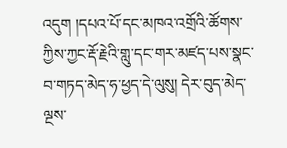འདུག །དཔའ་པོ་དང་མཁའ་འགྲོའི་ཚོགས་ཀྱིས་ཀྱང་རྡོ་རྗེའི་གླུ་དང་གར་མཛད་པས་སྣང་བ་གཏད་མེད་ཧ་ཕྱད་དེ་ལུསུ། དེར་བུད་མེད་ལྔས་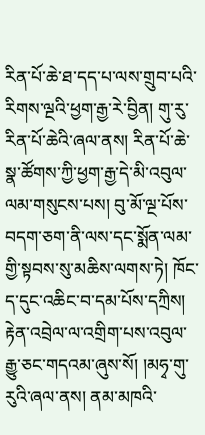རིན་པོ་ཆེ་ཐ་དད་པ་ལས་གྲུབ་པའི་རིགས་ལྔའི་ཕྱག་རྒྱ་རེ་བྱིན། གུ་རུ་རིན་པོ་ཆེའི་ཞལ་ནས། རིན་པོ་ཆེ་སྣ་ཚོགས་ཀྱི་ཕྱག་རྒྱ་དེ་མི་འབུལ་ལམ་གསུངས་པས། བུ་མོ་ལྔ་པོས་བདག་ཅག་ནི་ལས་དང་སྨོན་ལམ་གྱི་སྟབས་སུ་མཆིས་ལགས་ཏེ། ཁོང་ད་དུང་འཆིང་བ་དམ་པོས་དཀྲིས། རྟེན་འབྲེལ་ལ་འགྲིག་པས་འབུལ་རྒྱུ་ཅང་གདའམ་ཞུས་སོ། །མཧྭ་གུ་རུའི་ཞལ་ནས། ནམ་མཁའི་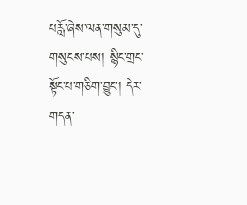པརློ་ཞེས་ལན་གསུམ་དུ་གསུངས་པས། སྙིང་གྲང་སྟོང་པ་གཅིག་བྱུང་། དེར་གདན་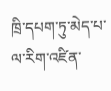ཁྲི་དཔག་ཏུ་མེད་པ་ལ་རིག་འཛིན་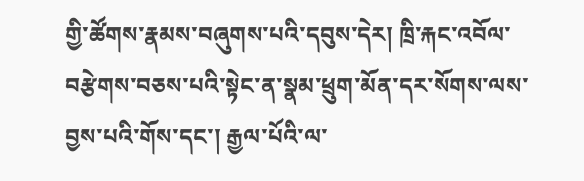གྱི་ཚོགས་རྣམས་བཞུགས་པའི་དབུས་དེར། ཁྲི་རྐང་འབོལ་བརྩེགས་བཅས་པའི་སྟེང་ན་སྣམ་ཕྲུག་མོན་དར་སོགས་ལས་བྱས་པའི་གོས་དང་། རྒྱལ་པོའི་ལ་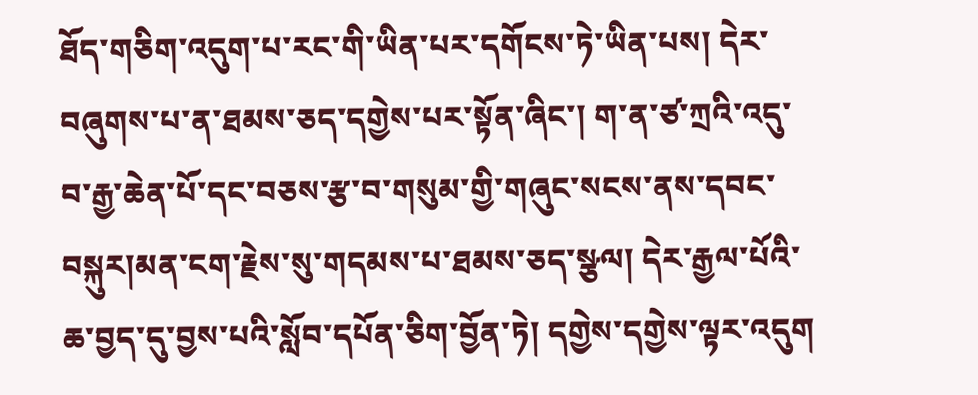ཐོད་གཅིག་འདུག་པ་རང་གི་ཡིན་པར་དགོངས་ཏེ་ཡིན་པས། དེར་བཞུགས་པ་ན་ཐམས་ཅད་དགྱེས་པར་སྟོན་ཞིང་། ག་ན་ཙ་ཀྲའི་འདུ་བ་རྒྱ་ཆེན་པོ་དང་བཅས་རྩ་བ་གསུམ་གྱི་གཞུང་སངས་ནས་དབང་བསྐུར།མན་ངག་རྗེས་སུ་གདམས་པ་ཐམས་ཅད་སྩལ། དེར་རྒྱལ་པོའི་ཆ་བྱད་དུ་བྱས་པའི་སློབ་དཔོན་ཅིག་བྱོན་ཏེ། དགྱེས་དགྱེས་ལྟར་འདུག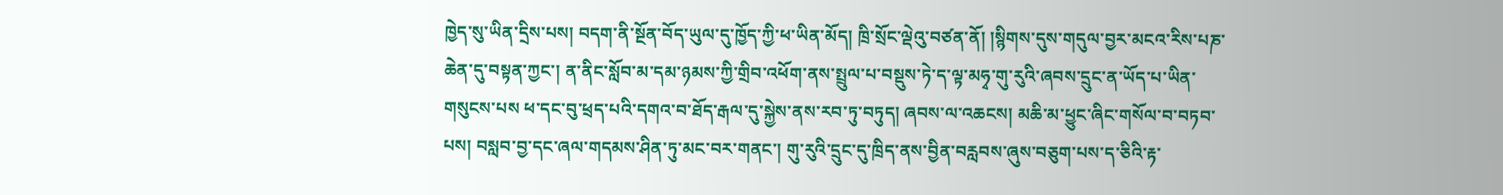ཁྱེད་སུ་ཡིན་དྲིས་པས། བདག་ནི་སྔོན་བོད་ཡུལ་དུ་ཁྱོད་ཀྱི་ཕ་ཡིན་མོད། ཁྲི་སྲོང་ལྡེའུ་བཙན་ནོ། །སྙིགས་དུས་གདུལ་བྱར་མངའ་རིས་པཎ་ཆེན་དུ་བསྟན་ཀྱང་། ན་ནིང་སློབ་མ་དམ་ཉམས་ཀྱི་གྲིབ་འཕོག་ནས་སྤྲུལ་པ་བསྡུས་ཏེ་ད་ལྟ་མཧྭ་གུ་རུའི་ཞབས་དྲུང་ན་ཡོད་པ་ཡིན་གསུངས་པས ཕ་དང་བུ་ཕྲད་པའི་དགའ་བ་ཐོད་རྒལ་དུ་སྐྱེས་ནས་རབ་ཏུ་བཏུད། ཞབས་ལ་འཆངས། མཆི་མ་ཕྱུང་ཞིང་གསོལ་བ་བཏབ་པས། བསླབ་བྱ་དང་ཞལ་གདམས་ཤིན་ཏུ་མང་བར་གནང་། གུ་རུའི་དྲུང་དུ་ཁྲིད་ནས་བྱིན་བརླབས་ཞུས་བཅུག་པས་ད་ཅིའི་རྟ་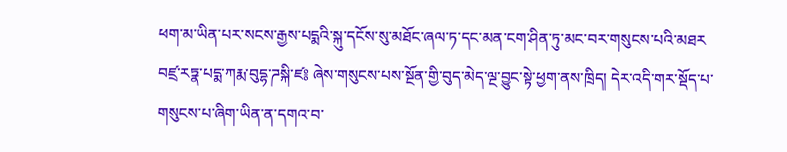ཕག་མ་ཡིན་པར་སངས་རྒྱས་པདྨའི་སྐུ་དངོས་སུ་མཐོང་ཞལ་ཏ་དང་མན་ངག་ཤིན་ཏུ་མང་བར་གསུངས་པའི་མཐར བཛྲ་རཏྣ་པདྨ་ཀརྨ་བུདྷ་ཌསྐི་ཛ༔ ཞེས་གསུངས་པས་སྔོན་གྱི་བུད་མེད་ལྔ་བྱུང་སྟེ་ཕྱག་ནས་ཁྲིད། དེར་འདི་གར་སྡོད་པ་གསུངས་པ་ཞིག་ཡིན་ན་དགའ་བ་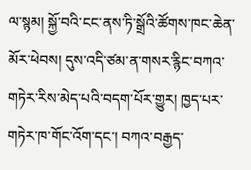ལ་སྙམ། སྐྱོ་བའི་ངང་ནས་ཏི་སྒྲོའི་ཚོགས་ཁང་ཆེན་མོར་ཕེབས། དུས་འདི་ཙམ་ན་གསར་རྙིང་བཀའ་གཏེར་རིས་མེད་པའི་བདག་པོར་གྱུར། ཁྱད་པར་གཏེར་ཁ་གོང་འོག་དང་། བཀའ་བརྒྱད་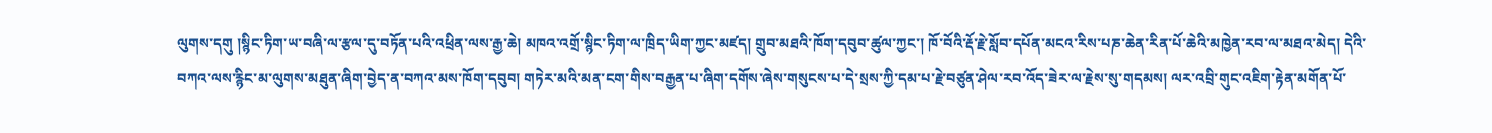ལུགས་དགུ །སྙིང་ཏིག་ཡ་བཞི་ལ་རྩལ་དུ་བཏོན་པའི་འཕྲིན་ལས་རྒྱ་ཆེ། མཁའ་འགྲོ་སྙིང་ཏིག་ལ་ཁྲིད་ཡིག་ཀྱང་མཛད། གྲུབ་མཐའི་ཁོག་དབུབ་ཚུལ་ཀྱང་། ཁོ་བོའི་རྡོ་རྗེ་སློབ་དཔོན་མངའ་རིས་པཎ་ཆེན་རིན་པོ་ཆེའི་མཁྱེན་རབ་ལ་མཐའ་མེད། དེའི་བཀའ་ལས་རྙིང་མ་ལུགས་མཐུན་ཞིག་བྱེད་ན་བཀའ་མས་ཁོག་དབུབ། གཏེར་མའི་མན་ངག་གིས་བརྒྱན་པ་ཞིག་དགོས་ཞེས་གསུངས་པ་དེ་སྲས་ཀྱི་དམ་པ་རྗེ་བཙུན་ཤེལ་རབ་འོད་ཟེར་ལ་རྗེས་སུ་གདམས། ལར་འབྲི་གུང་འཇིག་རྟེན་མགོན་པོ་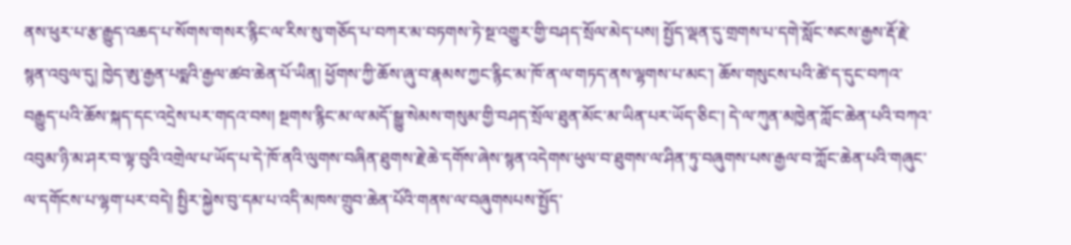ནས་ཕུར་པ་རྩ་རྒྱུད་འཆད་པ་སོགས་གསར་རྙིང་ལ་རིས་སུ་གཅོད་པ་བཀར་མ་བཏགས་ཏེ་སྔ་འགྱུར་གྱི་བཤད་སྲོལ་མེད་པས། སྤྱོད་ལྡན་དུ་གྲགས་པ་དགེ་སློང་སངས་རྒྱས་རྡོ་རྗེ་སྙན་འབུལ་དུ། ཁྱེད་ཨུ་རྒྱན་པདྨའི་རྒྱལ་ཚབ་ཆེན་པོ་ཡིན། ཕྱོགས་ཀྱི་ཆོས་ཞུ་བ་རྣམས་ཀྱང་རྙིང་མ་ཁོ་ན་ལ་གཏད་ནས་ལྷགས་པ་མང་། ཆོས་གསུངས་པའི་ཚེ་ད་དུང་བཀའ་བརྒྱུད་པའི་ཆོས་སྐད་དང་འདྲེས་པར་གདའ་བས། སྔགས་རྙིང་མ་ལ་མདོ་སྒྱུ་སེམས་གསུམ་གྱི་བཤད་སྲོལ་ཐུན་མོང་མ་ཡིན་པར་ཡོད་ཅིང་། དེ་ལ་ཀུན་མཁྱེན་ཀློང་ཆེན་པའི་བཀའ་འབུམ་ཉི་མ་ཤར་བ་ལྟ་བུའི་འགྲེལ་པ་ཡོད་པ་དེ་ཁོ་ནའི་ལུགས་བཞིན་ཐུགས་རྗེ་ཆེ་དགོས་ཞེས་སྙན་འདེགས་ཕུལ་བ་ཐུགས་ལ་ཤིན་ཏུ་བཞུགས་པས་རྒྱལ་བ་ཀློང་ཆེན་པའི་གཞུང་ལ་དགོངས་པ་ལྷག་པར་བདེ། སྤྱིར་སྐྱེས་བུ་དམ་པ་འདི་མཁས་གྲུབ་ཆེན་པོའི་གནས་ལ་བཞུགསཔས་སྤྱོད་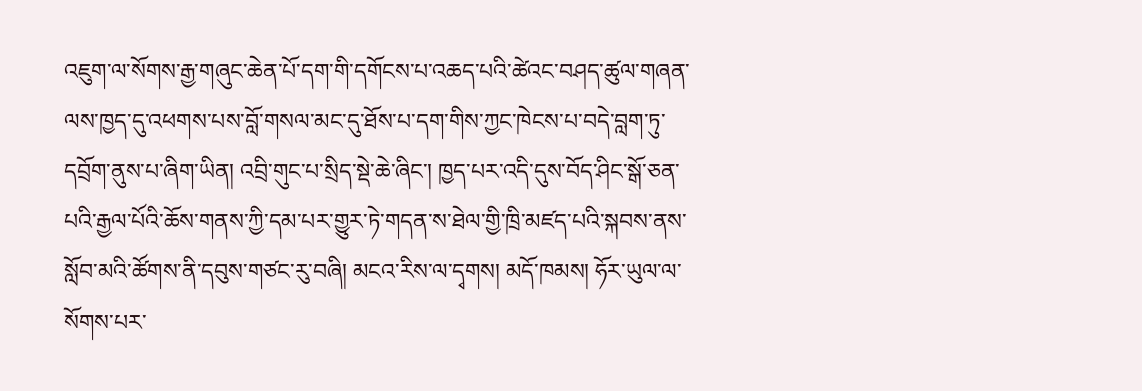འཇུག་ལ་སོགས་རྒྱ་གཞུང་ཆེན་པོ་དག་གི་དགོངས་པ་འཆད་པའི་ཚེའང་བཤད་ཚུལ་གཞན་ལས་ཁྱད་དུ་འཕགས་པས་བློ་གསལ་མང་དུ་ཐོས་པ་དག་གིས་ཀྱང་ཁེངས་པ་བདེ་བླག་ཏུ་དབྲོག་ནུས་པ་ཞིག་ཡིན། འབྲི་གུང་པ་སྲིད་སྡེ་ཆེ་ཞིང་། ཁྱད་པར་འདི་དུས་བོད་ཤིང་སྒོ་ཅན་པའི་རྒྱལ་པོའི་ཆོས་གནས་ཀྱི་དམ་པར་གྱུར་ཏེ་གདན་ས་ཐེལ་གྱི་ཁྲི་མཛད་པའི་སྐབས་ནས་སློབ་མའི་ཚོགས་ནི་དབུས་གཙང་རུ་བཞི། མངའ་རིས་ལ་དྭགས། མདོ་ཁམས། ཧོར་ཡུལ་ལ་སོགས་པར་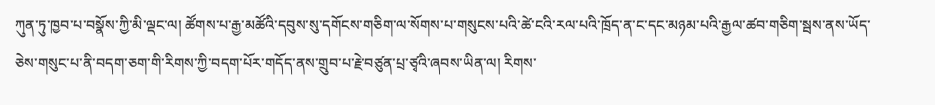ཀུན་ཏུ་ཁྱབ་པ་བསྣོས་ཀྱི་མི་ལྡང་ལ། ཚོགས་པ་རྒྱ་མཚོའི་དབུས་སུ་དགོངས་གཅིག་ལ་སོགས་པ་གསུངས་པའི་ཚེ་ངའི་རལ་པའི་ཁྲོད་ན་ང་དང་མཉམ་པའི་རྒྱལ་ཚབ་གཅིག་སྦས་ནས་ཡོད་ཅེས་གསུང་པ་ནི་བདག་ཅག་གི་རིགས་ཀྱི་བདག་པོར་གདོད་ནས་གྲུབ་པ་རྗེ་བཙུན་པྲ་ཙྭའི་ཞབས་ཡིན་ལ། རིགས་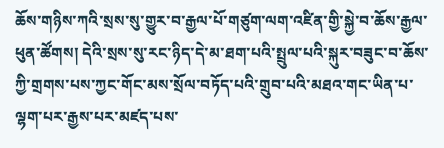ཆོས་གཉིས་ཀའི་སྲས་སུ་གྱུར་བ་རྒྱལ་པོ་གཙུག་ལག་འཛིན་གྱི་སྐྱེ་བ་ཆོས་རྒྱལ་ཕུན་ཚོགས། དེའི་སྲས་སུ་རང་ཉིད་དེ་མ་ཐག་པའི་སྤྲུལ་པའི་སྐུར་བཟུང་བ་ཆོས་ཀྱི་གྲགས་པས་ཀྱང་གོང་མས་སྲོལ་བཏོད་པའི་གྲུབ་པའི་མཐའ་གང་ཡིན་པ་ལྷག་པར་རྒྱས་པར་མཛད་པས་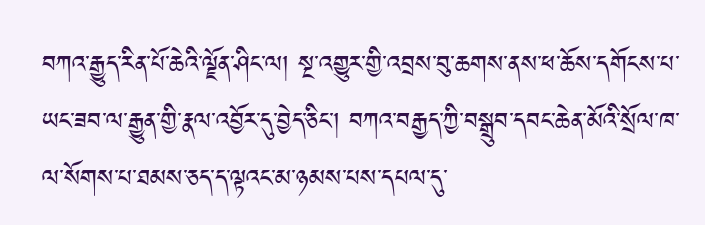བཀའ་རྒྱུད་རིན་པོ་ཆེའི་ལྗོན་ཤིང་ལ། སྔ་འགྱུར་གྱི་འབྲས་བུ་ཆགས་ནས་ཕ་ཆོས་དགོངས་པ་ཡང་ཟབ་ལ་རྒྱུན་གྱི་རྣལ་འབྱོར་དུ་བྱེད་ཅིང་། བཀའ་བརྒྱད་ཀྱི་བསྒྲུབ་དབང་ཆེན་མོའི་སྲོལ་ཁ་ལ་སོགས་པ་ཐམས་ཅད་ད་ལྟའང་མ་ཉམས་པས་དཔལ་དུ་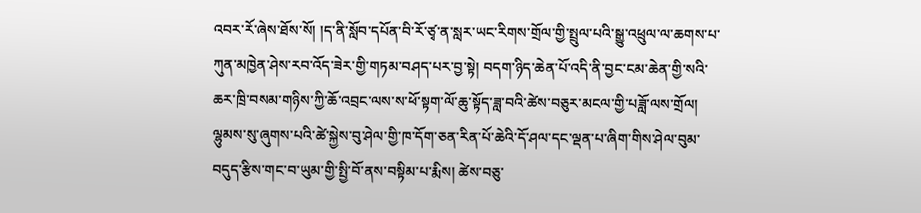འབར་རོ་ཞེས་ཐོས་སོ། །ད་ནི་སློབ་དཔོན་བི་རོ་ཙྭ་ན་སླར་ཡང་རིགས་གྲོལ་གྱི་སྤྲུལ་པའི་སྒྱུ་འཕྲུལ་ལ་ཆགས་པ་ཀུན་མཁྱེན་ཤེས་རབ་འོད་ཟེར་གྱི་གཏམ་བཤད་པར་བྱ་སྟེ། བདག་ཉིད་ཆེན་པོ་འདི་ནི་བྱང་ངམ་ཆེན་གྱི་སའི་ཆར་ཁྲི་བསམ་གཉིས་ཀྱི་ཆོ་འབྲང་ལས་ས་ཕོ་སྟག་ལོ་ཆུ་སྟོད་ཟླ་བའི་ཚེས་བཅུར་མངལ་གྱི་པཟློ་ལས་གྲོལ། ལྷུམས་སུ་ཞུགས་པའི་ཚེ་སྐྱེས་བུ་ཤེལ་གྱི་ཁ་དོག་ཅན་རིན་པོ་ཆེའི་དོ་ཤལ་དང་ལྡན་པ་ཞིག་གིས་ཤེལ་བུམ་བདུད་རྩིས་གང་བ་ཡུམ་གྱི་སྤྱི་བོ་ནས་བསྟིམ་པ་རྨིས། ཚེས་བཅུ་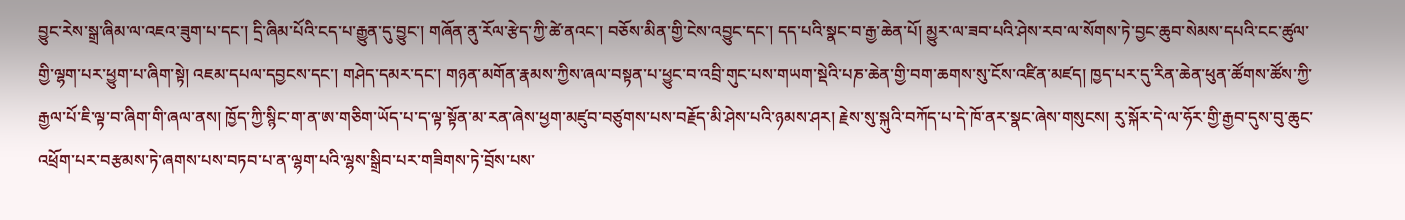བྱུང་རེས་སྒྲ་ཞིམ་ལ་འཇའ་ཟུག་པ་དང་། དྲི་ཞིམ་པོའི་ངད་པ་རྒྱུན་དུ་བྱུང་། གཞོན་ནུ་རོལ་རྩེད་ཀྱི་ཚེ་ནའང་། བཅོས་མིན་གྱི་ངེས་འབྱུང་དང་། དད་པའི་སྣང་བ་རྒྱ་ཆེན་པོ། མྱུར་ལ་ཟབ་པའི་ཤེས་རབ་ལ་སོགས་ཏེ་བྱང་ཆུབ་སེམས་དཔའི་ངང་ཚུལ་གྱི་ལྷག་པར་ཕྱུག་པ་ཞིག་སྟེ། འཇམ་དཔལ་དབྱངས་དང་། གཤེད་དམར་དང་། གཉན་མགོན་རྣམས་ཀྱིས་ཞལ་བསྟན་པ་ཕྱུང་བ་འབྲི་གུང་པས་གཡག་སྡེའི་པཎ་ཆེན་གྱི་བག་ཆགས་སུ་ངོས་འཛིན་མཛད། ཁྱད་པར་དུ་རིན་ཆེན་ཕུན་ཚོགས་ཚོས་ཀྱི་རྒྱལ་པོ་ཇི་ལྟ་བ་ཞིག་གི་ཞལ་ནས། ཁྱོད་ཀྱི་སྙིང་ག་ན་ཨ་གཅིག་ཡོད་པ་ད་ལྟ་སྟོན་མ་རན་ཞེས་ཕྱག་མཛུབ་བཙུགས་པས་བརྗོད་མི་ཤེས་པའི་ཉམས་ཤར། རྗེས་སུ་སྐུའི་བཀོད་པ་དེ་ཁོ་ནར་སྣང་ཞེས་གསུངས། རུ་སྐོར་དེ་ལ་ཧོར་གྱི་རྒྱབ་དུས་བུ་ཆུང་འཕྲོག་པར་བརྩམས་ཏེ་ཞགས་པས་བཏབ་པ་ན་ལྷག་པའི་ལྷས་སྒྲིབ་པར་གཟིགས་ཏེ་བྲོས་པས་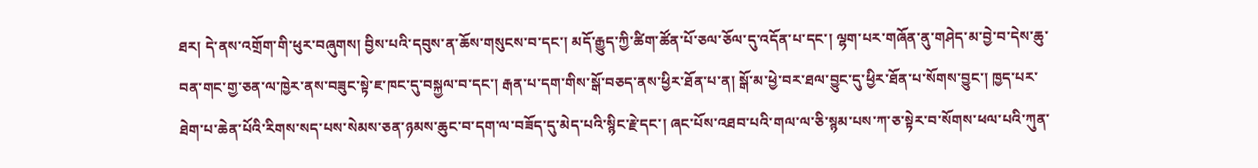ཐར། དེ་ནས་འགྲོག་གི་ཕུར་བཞུགས། བྱིས་པའི་དབུས་ན་ཆོས་གསུངས་བ་དང་། མདོ་རྒྱུད་ཀྱི་ཚིག་ཚོན་པོ་ཅལ་ཅོལ་དུ་འདོན་པ་དང་། ལྷག་པར་གཞོན་ནུ་གཤེད་མ་བྱེ་བ་དེས་ཆུ་བན་གང་གྱ་ཅན་ལ་ཁྱེར་ནས་བཟུང་སྟེ་ཇ་ཁང་དུ་བསྐྱལ་བ་དང་། རྒན་པ་དག་གིས་སྒོ་བཅད་ནས་ཕྱིར་ཐོན་པ་ན། སྒོ་མ་ཕྱེ་བར་ཐལ་བྱུང་དུ་ཕྱིར་ཐོན་པ་སོགས་བྱུང་། ཁྱད་པར་ཐེག་པ་ཆེན་པོའི་རིགས་སད་པས་སེམས་ཅན་ཉམས་ཆུང་བ་དག་ལ་བཟོད་དུ་མེད་པའི་སྙིང་རྗེ་དང་། ཞང་པོས་འཐབ་པའི་གལ་ལ་ཅི་སྙམ་པས་ཀ་ཅ་སྟེར་བ་སོགས་ཕལ་པའི་ཀུན་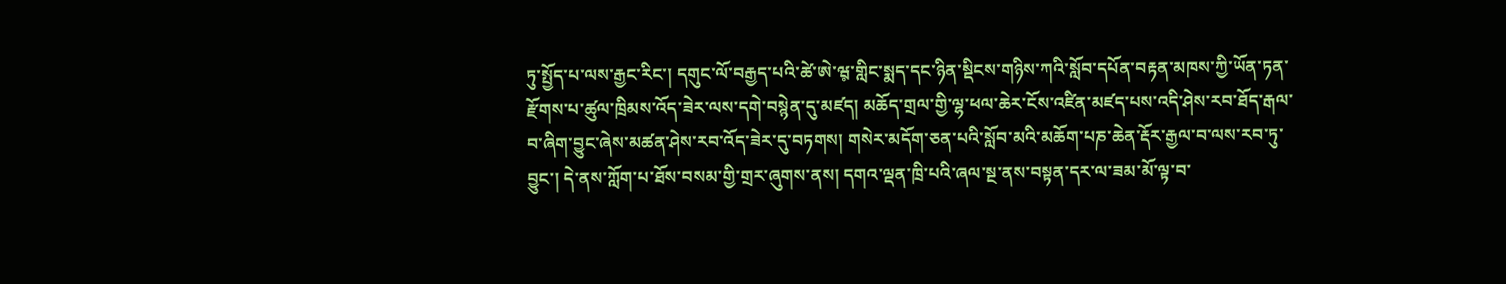ཏུ་སྤྱོད་པ་ལས་རྒྱང་རིང་། དགུང་ལོ་བརྒྱད་པའི་ཚེ་ཨེ་ཝ༷་གླིང་སྨད་དང་ཉིན་སྡིངས་གཉིས་ཀའི་སློབ་དཔོན་བརྟན་མཁས་ཀྱི་ཡོན་ཏན་རྫོགས་པ་ཚུལ་ཁྲིམས་འོད་ཟེར་ལས་དགེ་བསྙེན་དུ་མཛད། མཆོད་གྲལ་གྱི་ལྷ་ཕལ་ཆེར་ངོས་འཛིན་མཛད་པས་འདི་ཤེས་རབ་ཐོད་རྒལ་བ་ཞིག་བྱུང་ཞེས་མཚན་ཤེས་རབ་འོད་ཟེར་དུ་བཏགས། གསེར་མདོག་ཅན་པའི་སློབ་མའི་མཆོག་པཎ་ཆེན་རྡོར་རྒྱལ་བ་ལས་རབ་ཏུ་བྱུང་། དེ་ནས་ཀློག་པ་ཐོས་བསམ་གྱི་གྲར་ཞུགས་ནས། དགའ་ལྡན་ཁྲི་པའི་ཞལ་སྔ་ནས་བསྟན་དར་ལ་ཟམ་མོ་ལྟ་བ་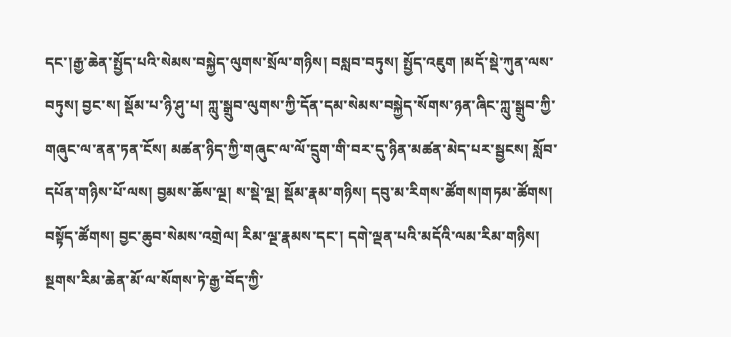དང་།རྒྱ་ཆེན་སྤྱོད་པའི་སེམས་བསྐྱེད་ལུགས་སྲོལ་གཉིས། བསླབ་བཏུས། སྤྱོད་འཇུག །མདོ་སྡེ་ཀུན་ལས་བཏུས། བྱང་ས། སྡོམ་པ་ཉི་ཤུ་པ། ཀླུ་སྒྲུབ་ལུགས་ཀྱི་དོན་དམ་སེམས་བསྐྱེད་སོགས་ཉན་ཞིང་ཀླུ་སྒྲུབ་ཀྱི་གཞུང་ལ་ནན་ཏན་ངོས། མཚན་ཉིད་ཀྱི་གཞུང་ལ་ལོ་དྲུག་གི་བར་དུ་ཉིན་མཚན་མེད་པར་སྦྱངས། སློབ་དཔོན་གཉིས་པོ་ལས། བྱམས་ཆོས་ལྔ། ས་སྡེ་ལྔ། སྡོམ་རྣམ་གཉིས། དབུ་མ་རིགས་ཚོགས།གཏམ་ཚོགས། བསྟོད་ཚོགས། བྱང་ཆུབ་སེམས་འགྲེལ། རིམ་ལྔ་རྣམས་དང་། དགེ་ལྡན་པའི་མདོའི་ལམ་རིམ་གཉིས། སྔགས་རིམ་ཆེན་མོ་ལ་སོགས་ཏེ་རྒྱ་བོད་ཀྱི་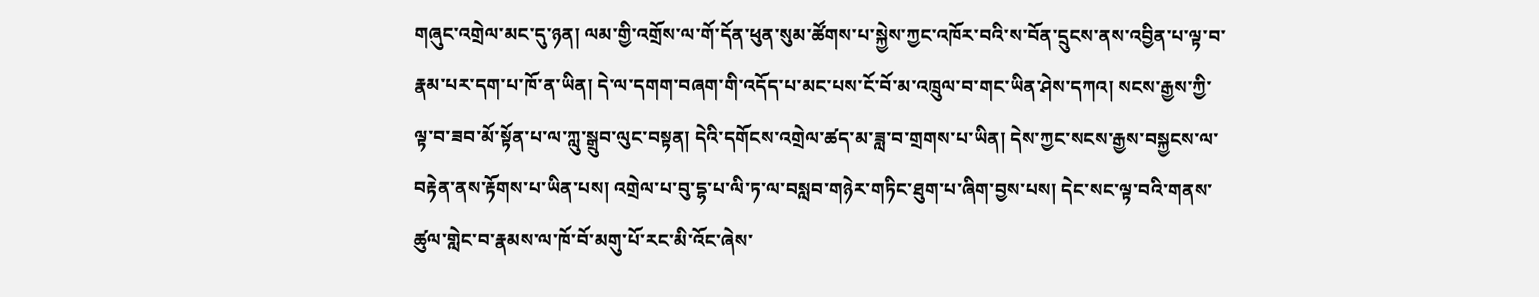གཞུང་འགྲེལ་མང་དུ་ཉན། ལམ་གྱི་འགྲོས་ལ་གོ་དོན་ཕུན་སུམ་ཚོགས་པ་སྐྱེས་ཀྱང་འཁོར་བའི་ས་བོན་དྲུངས་ནས་འབྱིན་པ་ལྟ་བ་རྣམ་པར་དག་པ་ཁོ་ན་ཡིན། དེ་ལ་དགག་བཞག་གི་འདོད་པ་མང་པས་ངོ་བོ་མ་འཁྲུལ་བ་གང་ཡིན་ཤེས་དཀའ། སངས་རྒྱས་ཀྱི་ལྟ་བ་ཟབ་མོ་སྟོན་པ་ལ་ཀླུ་སྒྲུབ་ལུང་བསྟན། དེའི་དགོངས་འགྲེལ་ཚད་མ་ཟླ་བ་གྲགས་པ་ཡིན། དེས་ཀྱང་སངས་རྒྱས་བསྐྱངས་ལ་བརྟེན་ནས་རྟོགས་པ་ཡིན་པས། འགྲེལ་པ་བུ་དྷ་པ་ལི་ཏ་ལ་བསླབ་གཉེར་གཏིང་ཐུག་པ་ཞིག་བྱས་པས། དེང་སང་ལྟ་བའི་གནས་ཚུལ་གླེང་བ་རྣམས་ལ་ཁོ་བོ་མགུ་པོ་རང་མི་འོང་ཞེས་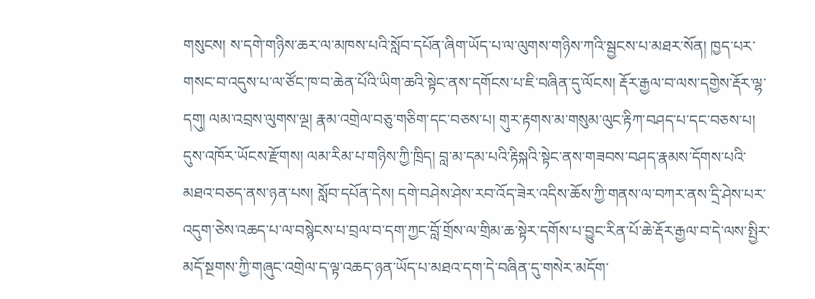གསུངས། ས་དགེ་གཉིས་ཆར་ལ་མཁས་པའི་སློབ་དཔོན་ཞིག་ཡོད་པ་ལ་ལུགས་གཉིས་ཀའི་སྦྱངས་པ་མཐར་སོན། ཁྱད་པར་གསང་བ་འདུས་པ་ལ་ཙོང་ཁ་བ་ཆེན་པོའི་ཡིག་ཆའི་སྟེང་ནས་དགོངས་པ་ཇི་བཞིན་དུ་ལོངས། རྡོར་རྒྱལ་བ་ལས་དགྱེས་རྡོར་ལྷ་དགུ། ལམ་འབྲས་ལུགས་ལྔ། རྣམ་འགྲེལ་བཅུ་གཅིག་དང་བཅས་པ། གུར་རྟགས་མ་གསུམ་ལུང་རྟིཀ་བཤད་པ་དང་བཅས་པ། དུས་འཁོར་ཡོངས་རྫོགས། ལམ་རིམ་པ་གཉིས་ཀྱི་ཁྲིད། བླ་མ་དམ་པའི་རྟིསྐའི་སྟེང་ནས་གཟབས་བཤད་རྣམས་དོགས་པའི་མཐའ་བཅད་ནས་ཉན་པས། སློབ་དཔོན་དེས། དགེ་བཤེས་ཤེས་རབ་འོད་ཟེར་འདིས་ཆོས་ཀྱི་གནས་ལ་བཀར་ནས་དྲི་ཤེས་པར་འདུག་ཅེས་འཆད་པ་ལ་བསྙེངས་པ་བྲལ་བ་དག་ཀྱང་བློ་གྲོས་ལ་གྲིམ་ཆ་སྟེར་དགོས་པ་བྱུང་རིན་པོ་ཆེ་རྡོར་རྒྱལ་བ་དེ་ལས་སྤྱིར་མདོ་སྔགས་ཀྱི་གཞུང་འགྲེལ་ད་ལྟ་འཆད་ཉན་ཡོད་པ་མཐའ་དག་དེ་བཞིན་དུ་གསེར་མདོག་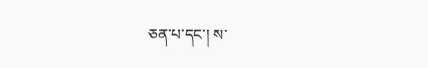ཅན་པ་དང་། ས་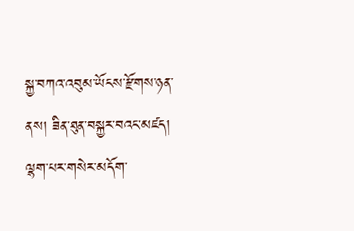སྐྱ་བཀའ་འབུམ་ཡོངས་རྫོགས་ཉན་ནས། ཟིན་ཐུན་བསྐྱར་བའང་མཛད། ལྷག་པར་གསེར་མདོག་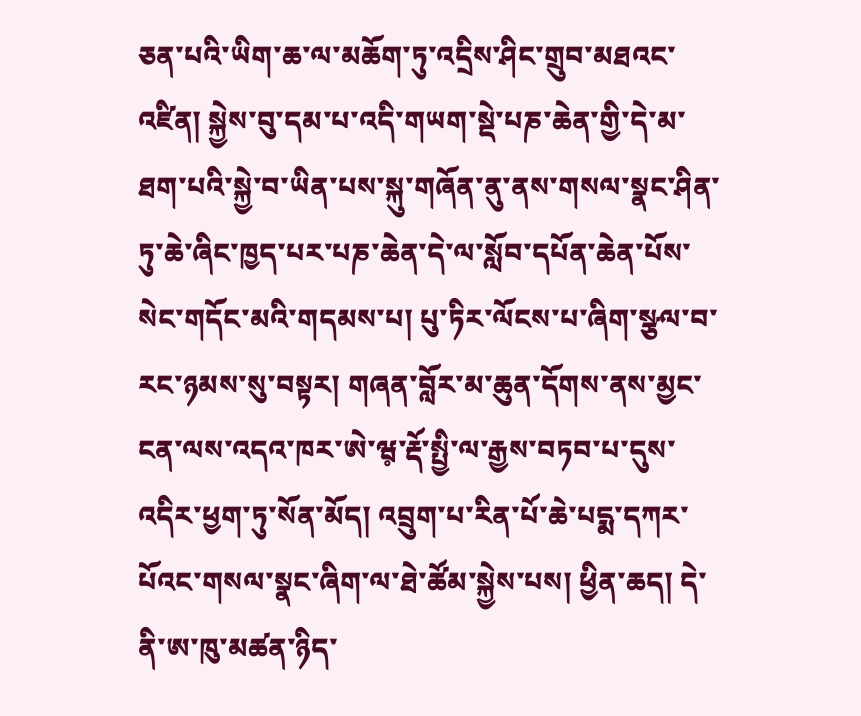ཅན་པའི་ཡིག་ཆ་ལ་མཆོག་ཏུ་འདྲིས་ཤིང་གྲུབ་མཐའང་འཛིན། སྐྱེས་བུ་དམ་པ་འདི་གཡག་སྡེ་པཎ་ཆེན་གྱི་དེ་མ་ཐག་པའི་སྐྱེ་བ་ཡིན་པས་སྐུ་གཞོན་ནུ་ནས་གསལ་སྣང་ཤིན་ཏུ་ཆེ་ཞིང་ཁྱད་པར་པཎ་ཆེན་དེ་ལ་སློབ་དཔོན་ཆེན་པོས་སེང་གདོང་མའི་གདམས་པ། པུ་ཏིར་ལོངས་པ་ཞིག་སྩལ་བ་རང་ཉམས་སུ་བསྟར། གཞན་བློར་མ་ཆུན་དོགས་ནས་མྱང་ངན་ལས་འདའ་ཁར་ཨེ་ཝ༷་རྡོ་སྤྱི་ལ་རྒྱས་བཏབ་པ་དུས་འདིར་ཕྱག་ཏུ་སོན་མོད། འབྲུག་པ་རིན་པོ་ཆེ་པདྨ་དཀར་པོའང་གསལ་སྣང་ཞིག་ལ་ཐེ་ཚོམ་སྐྱེས་པས། ཕྱིན་ཆད། དེ་ནི་ཨ་ཁུ་མཚན་ཉིད་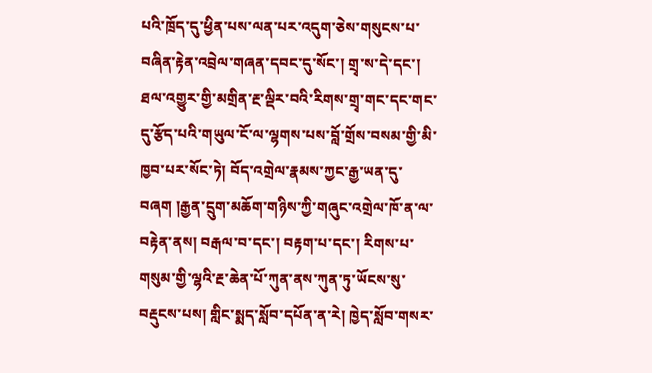པའི་ཁྲོད་དུ་ཕྱིན་པས་ལན་པར་འདུག་ཅེས་གསུངས་པ་བཞིན་རྟེན་འབྲེལ་གཞན་དབང་དུ་སོང་། གྲྭ་ས་དེ་དང་། ཐལ་འགྱུར་གྱི་མགྲིན་རྔ་ལྡིར་བའི་རིགས་གྲྭ་གང་དང་གང་དུ་རྩོད་པའི་གཡུལ་ངོ་ལ་ལྷགས་པས་བློ་གྲོས་བསམ་གྱི་མི་ཁྱབ་པར་སོང་ཏེ། བོད་འགྲེལ་རྣམས་ཀྱང་རྒྱ་ཡན་དུ་བཞག །རྒྱན་དྲུག་མཆོག་གཉིས་ཀྱི་གཞུང་འགྲེལ་ཁོ་ན་ལ་བརྟེན་ནས། བརྒལ་བ་དང་། བརྟག་པ་དང་། རིགས་པ་གསུམ་གྱི་ལྷའི་རྔ་ཆེན་པོ་ཀུན་ནས་ཀུན་ཏུ་ཡོངས་སུ་བརྡུངས་པས། གླིང་སྨད་སློབ་དཔོན་ན་རེ། ཁྱེད་སློབ་གསར་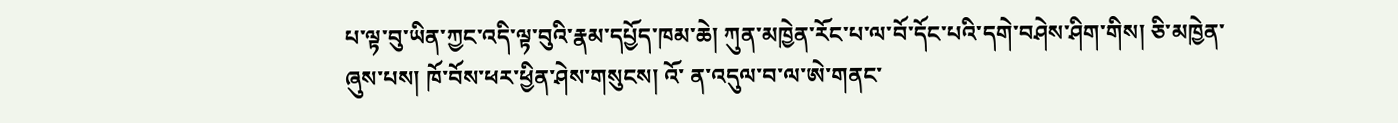པ་ལྟ་བུ་ཡིན་ཀྱང་འདི་ལྟ་བུའི་རྣམ་དཔྱོད་ཁམ་ཆེ། ཀུན་མཁྱེན་རོང་པ་ལ་བོ་དོང་པའི་དགེ་བཤེས་ཤིག་གིས། ཅི་མཁྱེན་ཞུས་པས། ཁོ་བོས་ཕར་ཕྱིན་ཤེས་གསུངས། འོ་ ན་འདུལ་བ་ལ་ཨེ་གནང་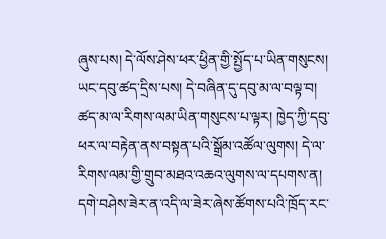ཞུས་པས། དེ་ལོས་ཤེས་ཕར་ཕྱིན་གྱི་སྤྱོད་པ་ཡིན་གསུངས། ཡང་དབུ་ཚད་དྲིས་པས། དེ་བཞིན་དུ་དབུ་མ་ལ་བལྟ་བ། ཚད་མ་ལ་རིགས་ལམ་ཡིན་གསུངས་པ་ལྟར། ཁྱེད་ཀྱི་དབུ་ཕར་ལ་བརྟེན་ནས་བསྟན་པའི་སྒྲོམ་འཚོལ་ལུགས། དེ་ལ་རིགས་ལམ་གྱི་གྲུབ་མཐའ་འཆའ་ལུགས་ལ་དཔགས་ན། དགེ་བཤེས་ཟེར་ན་འདི་ལ་ཟེར་ཞེས་ཚོགས་པའི་ཁྲོད་རང་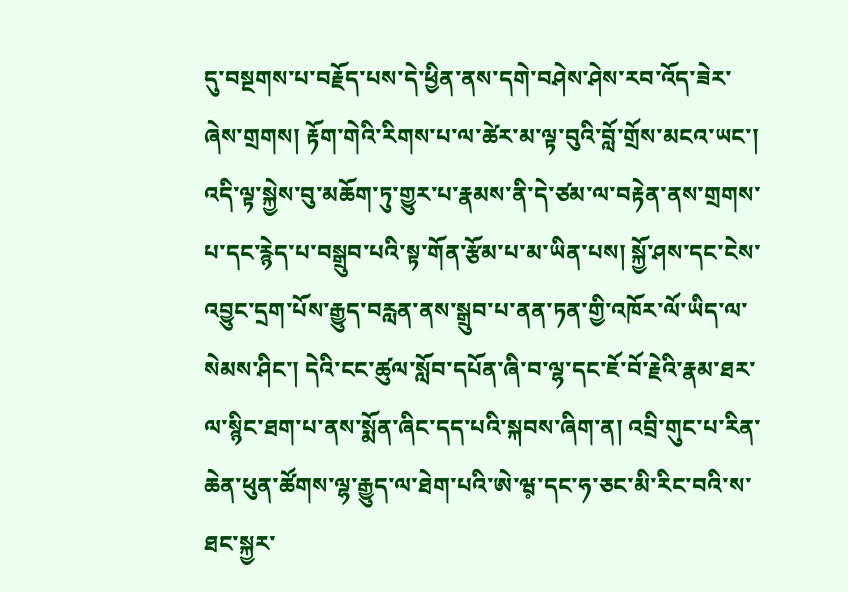དུ་བསྔགས་པ་བརྗོད་པས་དེ་ཕྱིན་ནས་དགེ་བཤེས་ཤེས་རབ་འོད་ཟེར་ཞེས་གྲགས། རྟོག་གེའི་རིགས་པ་ལ་ཚེར་མ་ལྟ་བུའི་བློ་གྲོས་མངའ་ཡང་། འདི་ལྟ་སྐྱེས་བུ་མཆོག་ཏུ་གྱུར་པ་རྣམས་ནི་དེ་ཙམ་ལ་བརྟེན་ནས་གྲགས་པ་དང་རྙེད་པ་བསྒྲུབ་པའི་སྟ་གོན་རྩོམ་པ་མ་ཡིན་པས། སྐྱོ་ཤས་དང་ངེས་འབྱུང་དྲག་པོས་རྒྱུད་བརླན་ནས་སྒྲུབ་པ་ནན་ཏན་གྱི་འཁོར་ལོ་ཡིད་ལ་སེམས་ཤིང་། དེའི་ངང་ཚུལ་སློབ་དཔོན་ཞི་བ་ལྷ་དང་ཇོ་བོ་རྗེའི་རྣམ་ཐར་ལ་སྙིང་ཐག་པ་ནས་སྨོན་ཞིང་དད་པའི་སྐབས་ཞིག་ན། འབྲི་གུང་པ་རིན་ཆེན་ཕུན་ཚོགས་ལྷ་རྒྱུད་ལ་ཐེག་པའི་ཨེ་ཝ༷་དང་ཧ་ཅང་མི་རིང་བའི་ས་ཐང་སྐྱར་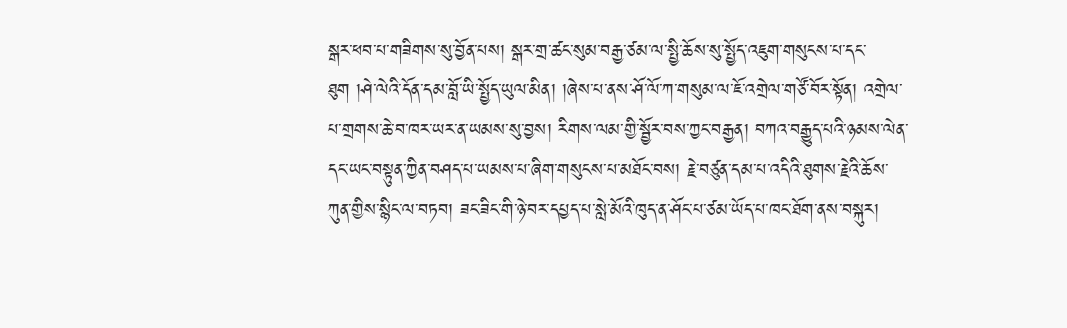སྒར་ཕབ་པ་གཟིགས་སུ་བྱོན་པས། སྒར་གྲ་ཚང་སུམ་བརྒྱ་ཙམ་ལ་སྤྱི་ཆོས་སུ་སྤྱོད་འཇུག་གསུངས་པ་དང་ཐུག །ཤེ་ལེའི་དོན་དམ་བློ་ཡི་སྤྱོད་ཡུལ་མིན། །ཞེས་པ་ནས་ཤོ་ལོ་ཀ་གསུམ་ལ་ཇོ་འགྲེལ་གཙོ་བོར་སྟོན། འགྲེལ་པ་གྲགས་ཆེ་བ་ཁར་ཡར་ན་ཡམས་སུ་བྱས། རིགས་ལམ་གྱི་སྦྱོར་བས་ཀྱང་བརྒྱན། བཀའ་བརྒྱུད་པའི་ཉམས་ལེན་དང་ཡང་བསྟུན་ཀྱིན་བཤད་པ་ཡམས་པ་ཞིག་གསུངས་པ་མཐོང་བས། རྗེ་བཙུན་དམ་པ་འདིའི་ཐུགས་རྗེའི་ཆོས་ཀུན་གྱིས་སྙིང་ལ་བཏབ། ཟང་ཟིང་གི་ཉེ་བར་དཔྱད་པ་སླེ་མོའི་ཁུད་ན་ཤོང་པ་ཙམ་ཡོད་པ་ཁང་ཐོག་ནས་བསྐུར།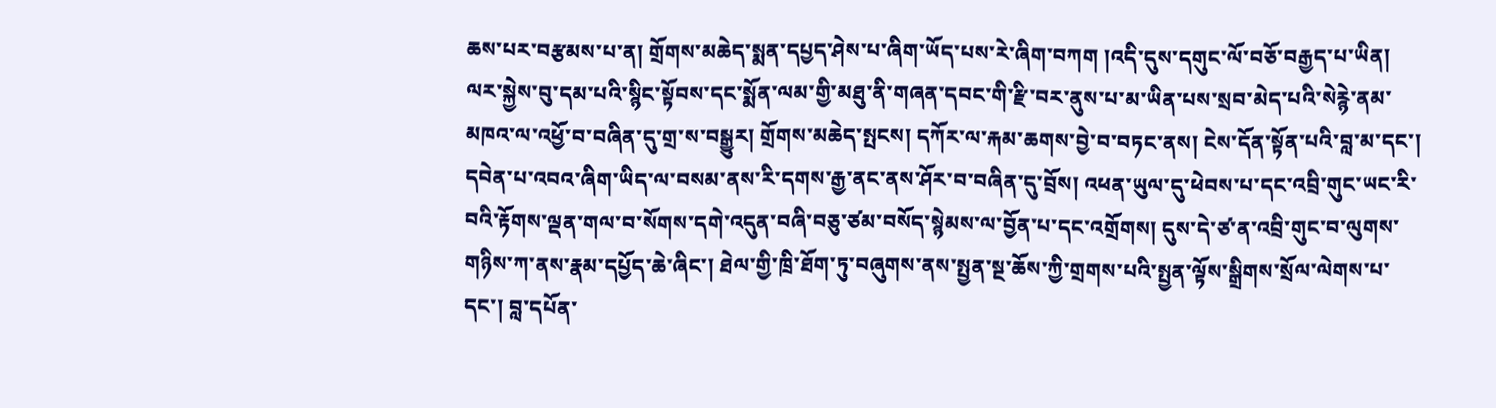ཆས་པར་བརྩམས་པ་ན། གྲོགས་མཆེད་སྨན་དཔྱད་ཤེས་པ་ཞིག་ཡོད་པས་རེ་ཞིག་བཀག །འདི་དུས་དགུང་ལོ་བཅོ་བརྒྱད་པ་ཡིན། ལར་སྐྱེས་བུ་དམ་པའི་སྙིང་སྟོབས་དང་སྨོན་ལམ་གྱི་མཐུ་ནི་གཞན་དབང་གི་རྫི་བར་ནུས་པ་མ་ཡིན་པས་སྲབ་མེད་པའི་སེརྙེ་ནམ་མཁའ་ལ་འཕྱོ་བ་བཞིན་དུ་གྲ་ས་བསྒྱུར། གྲོགས་མཆེད་སྤངས། དཀོར་ལ་རྐམ་ཆགས་བྱེ་བ་བཏང་ནས། ངེས་དོན་སྟོན་པའི་བླ་མ་དང་། དབེན་པ་འབའ་ཞིག་ཡིད་ལ་བསམ་ནས་རི་དགས་རྒྱ་ནང་ནས་ཤོར་བ་བཞིན་དུ་བྲོས། འཕན་ཡུལ་དུ་ཕེབས་པ་དང་འབྲི་གུང་ཡང་རི་བའི་རྟོགས་ལྡན་གལ་བ་སོགས་དགེ་འདུན་བཞི་བཅུ་ཙམ་བསོད་སྙེམས་ལ་བྱོན་པ་དང་འགྲོགས། དུས་དེ་ཙ་ན་འབྲི་གུང་བ་ལུགས་གཉིས་ཀ་ནས་རྣམ་དཔྱོད་ཆེ་ཞིང་། ཐེལ་གྱི་ཁྲི་ཐོག་ཏུ་བཞུགས་ནས་སྤྱན་སྔ་ཆོས་ཀྱི་གྲགས་པའི་སྤྱན་ལྟོས་སྒྲིགས་སྲོལ་ལེགས་པ་དང་། བླ་དཔོན་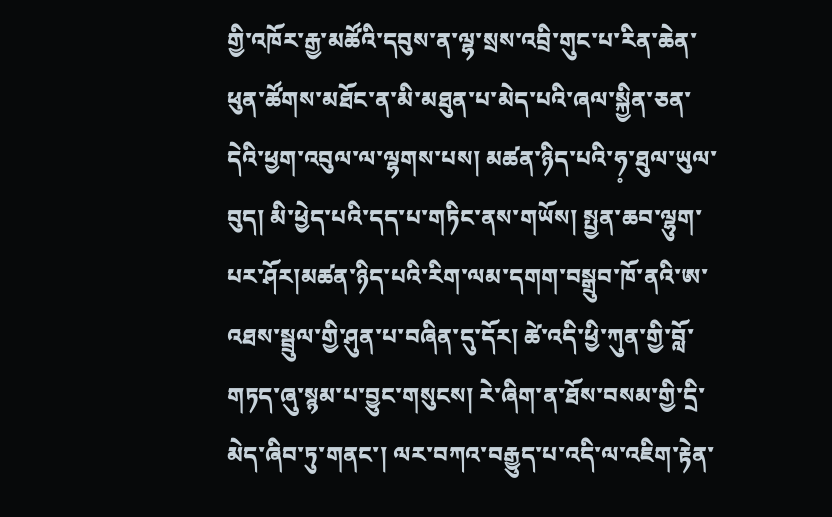གྱི་འཁོར་རྒྱ་མཚོའི་དབུས་ན་ལྷ་སྲས་འབྲི་གུང་པ་རིན་ཆེན་ཕུན་ཚོགས་མཐོང་ན་མི་མཐུན་པ་མེད་པའི་ཞལ་སྐྱིན་ཅན་དེའི་ཕྱག་འབུལ་ལ་ལྷགས་པས། མཚན་ཉིད་པའི་ཧ༷་ཐུལ་ཡུལ་བུད། མི་ཕྱེད་པའི་དད་པ་གཏིང་ནས་གཡོས། སྤྱན་ཆབ་ལྷུག་པར་ཤོར།མཚན་ཉིད་པའི་རིག་ལམ་དགག་བསྒྲུབ་ཁོ་ནའི་ཨ་འཐས་སྦྲུལ་གྱི་ཤུན་པ་བཞིན་དུ་དོར། ཚེ་འདི་ཕྱི་ཀུན་གྱི་བློ་གཏད་ཞུ་སྙམ་པ་བྱུང་གསུངས། རེ་ཞིག་ན་ཐོས་བསམ་གྱི་དྲི་མེད་ཞིབ་ཏུ་གནང་། ལར་བཀའ་བརྒྱུད་པ་འདི་ལ་འཇིག་རྟེན་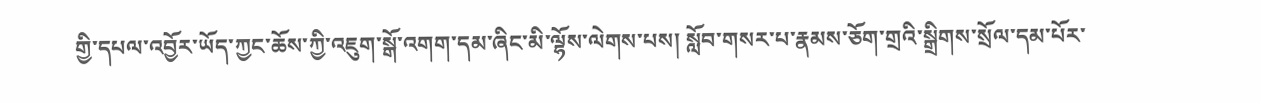གྱི་དཔལ་འབྱོར་ཡོད་ཀྱང་ཆོས་ཀྱི་འཇུག་སྒོ་འགག་དམ་ཞིང་མི་ལྷོས་ལེགས་པས། སློབ་གསར་པ་རྣམས་ཅོག་གྲའི་སྒྲིགས་སྲོལ་དམ་པོར་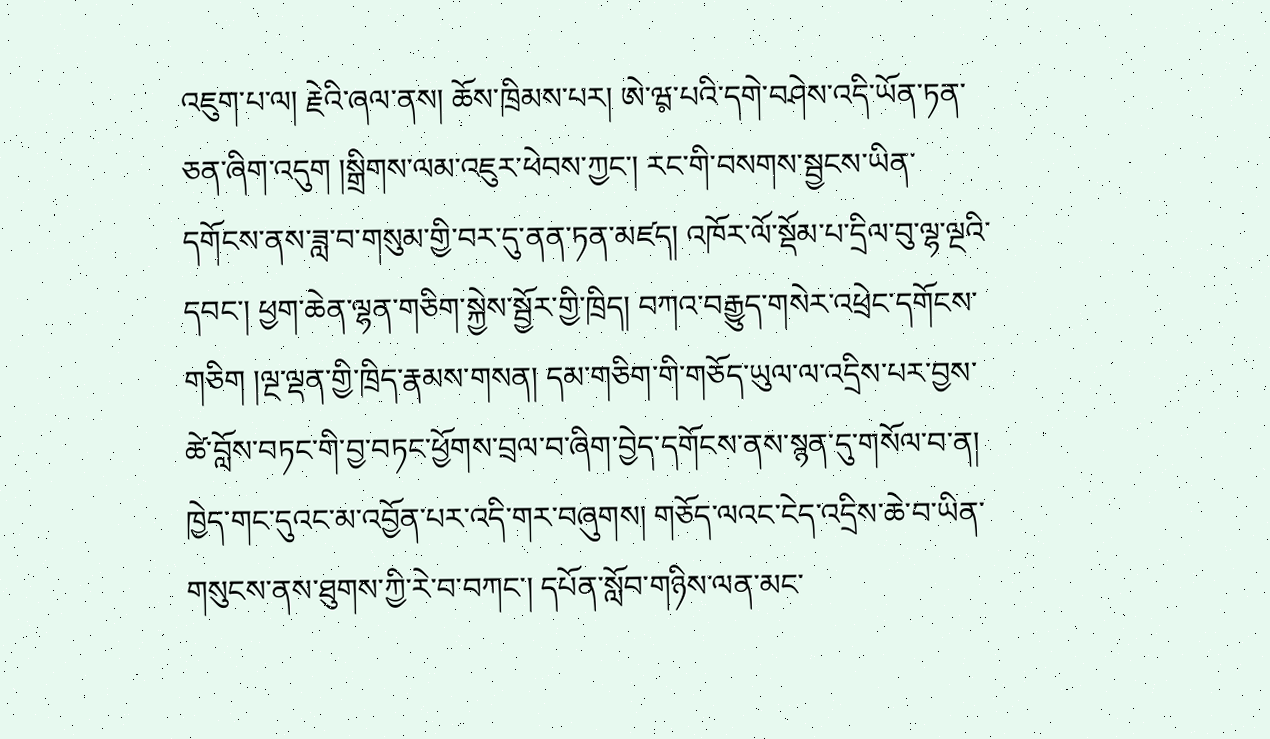འཇུག་པ་ལ། རྗེའི་ཞལ་ནས། ཆོས་ཁྲིམས་པར། ཨེ་ཝ༷་པའི་དགེ་བཤེས་འདི་ཡོན་ཏན་ཅན་ཞིག་འདུག །སྒྲིགས་ལམ་འཇུར་ཕེབས་ཀྱང་། རང་གི་བསགས་སྦྱངས་ཡིན་དགོངས་ནས་ཟླ་བ་གསུམ་གྱི་བར་དུ་ནན་ཏན་མཛད། འཁོར་ལོ་སྡོམ་པ་དྲིལ་བུ་ལྷ་ལྔའི་དབང་། ཕྱག་ཆེན་ལྷན་གཅིག་སྐྱེས་སྦྱོར་གྱི་ཁྲིད། བཀའ་བརྒྱུད་གསེར་འཕྲེང་དགོངས་གཅིག །ལྔ་ལྡན་གྱི་ཁྲིད་རྣམས་གསན། དམ་གཅིག་གི་གཅོད་ཡུལ་ལ་འདྲིས་པར་བྱས་ཚེ་བློས་བཏང་གི་བྱ་བཏང་ཕྱོགས་བྲལ་བ་ཞིག་བྱེད་དགོངས་ནས་སྙན་དུ་གསོལ་བ་ན། ཁྱེད་གང་དུའང་མ་འབྱོན་པར་འདི་གར་བཞུགས། གཅོད་ལའང་ངེད་འདྲིས་ཆེ་བ་ཡིན་གསུངས་ནས་ཐུགས་ཀྱི་རེ་བ་བཀང་། དཔོན་སློབ་གཉིས་ལན་མང་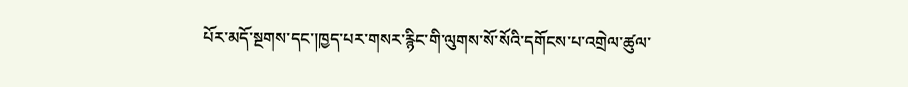པོར་མདོ་སྔགས་དང་།ཁྱད་པར་གསར་རྙིང་གི་ལུགས་སོ་སོའི་དགོངས་པ་འགྲེལ་ཚུལ་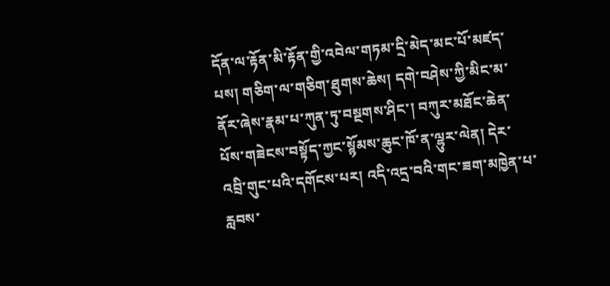དོན་ལ་རྟོན་མི་རྟོན་གྱི་འབེལ་གཏམ་དྲི་མེད་མང་པོ་མཛད་པས། གཅིག་ལ་གཅིག་ཐུགས་ཆེས། དགེ་བཤེས་ཀྱི་མིང་མ་ནོར་ཞེས་རྣམ་པ་ཀུན་ཏུ་བསྔགས་ཤིང་། བཀུར་མཐོང་ཆེན་པོས་གཟེངས་བསྟོད་ཀྱང་སྙོམས་ཆུང་ཁོ་ན་ལྷུར་ལེན། དེར་འབྲི་གུང་པའི་དགོངས་པར། འདི་འདྲ་བའི་གང་ཟག་མཁྱེན་པ་རླབས་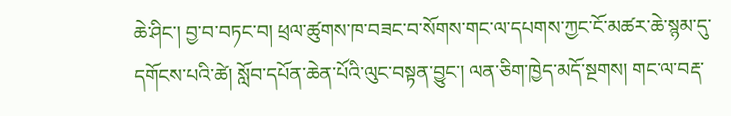ཆེ་ཤིང་། བྱ་བ་བཏང་བ། ཕྲལ་ཚུགས་ཁ་བཟང་བ་སོགས་གང་ལ་དཔགས་ཀྱང་ངོ་མཚར་ཆེ་སྙམ་དུ་དགོངས་པའི་ཚེ། སློབ་དཔོན་ཆེན་པོའི་ལུང་བསྟན་བྱུང་། ལན་ཅིག་ཁྱེད་མདོ་སྔགས། གང་ལ་བརྡ་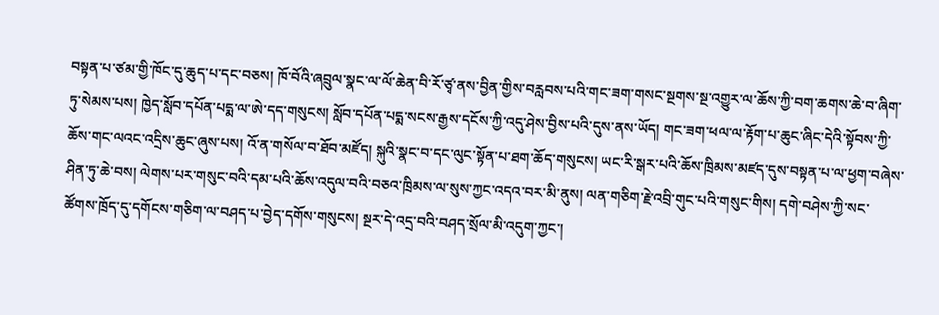བསྟན་པ་ཙམ་གྱི་ཁོང་དུ་ཆུད་པ་དང་བཅས། ཁོ་བོའི་ཞབྲུལ་སྣང་ལ་ལོ་ཆེན་བི་རོ་ཙྭ་ནས་བྱིན་གྱིས་བརླབས་པའི་གང་ཟག་གསང་སྔགས་སྔ་འགྱུར་ལ་ཆོས་ཀྱི་བག་ཆགས་ཆེ་བ་ཞིག་ཏུ་སེམས་པས། ཁྱེད་སློབ་དཔོན་པདྨ་ལ་ཨེ་དད་གསུངས། སློབ་དཔོན་པདྨ་སངས་རྒྱས་དངོས་ཀྱི་འདུ་ཤེས་བྱིས་པའི་དུས་ནས་ཡོད། གང་ཟག་ཕལ་ལ་རྟོག་པ་ཆུང་ཞིང་དེའི་སྟོབས་ཀྱི་ཆོས་གང་ལའང་འདྲིས་ཆུང་ཞུས་པས། འོ་ན་གསོལ་བ་ཐོབ་མཛོད། སྐུའི་སྣང་བ་དང་ལུང་སྟོན་པ་ཐག་ཆོད་གསུངས། ཡང་རི་སྒར་པའི་ཆོས་ཁྲིམས་མཛད་དུས་བསྟན་པ་ལ་ཕྱག་བཞེས་ཤིན་ཏུ་ཆེ་བས། ལེགས་པར་གསུང་བའི་དམ་པའི་ཆོས་འདུལ་བའི་བཅའ་ཁྲིམས་ལ་སུས་ཀྱང་འདའ་བར་མི་ནུས། ལན་གཅིག་རྗེ་འབྲི་གུང་པའི་གསུང་གིས། དགེ་བཤེས་ཀྱི་སང་ཚོགས་ཁྲོད་དུ་དགོངས་གཅིག་ལ་བཤད་པ་བྱེད་དགོས་གསུངས། སྔར་དེ་འདྲ་བའི་བཤད་སྲོལ་མི་འདུག་ཀྱང་།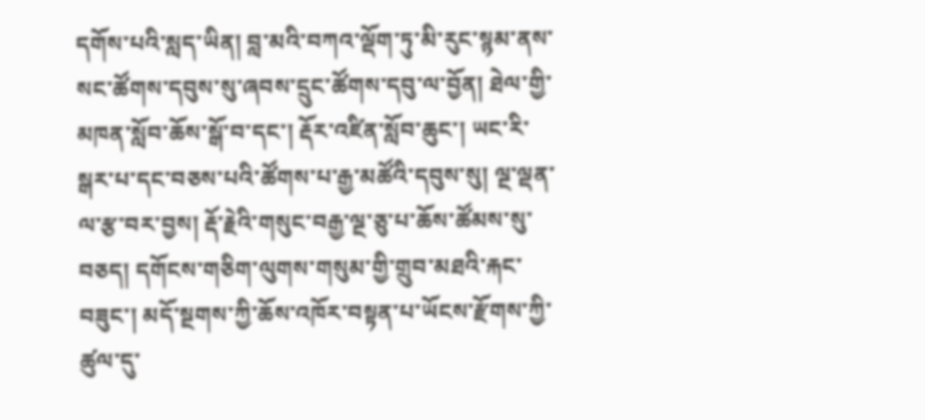དགོས་པའི་སླད་ཡིན། བླ་མའི་བཀའ་ལྡོག་ཏུ་མི་རུང་སྙམ་ནས་སང་ཚོགས་དབུས་སུ་ཞབས་དྲུང་ཚོགས་དབུ་ལ་བྱོན། ཐེལ་གྱི་མཁན་སློབ་ཆོས་སྒོ་བ་དང་། རྡོར་འཛིན་སློབ་ཆུང་། ཡང་རི་སྒར་པ་དང་བཅས་པའི་ཚོགས་པ་རྒྱ་མཚོའི་དབུས་སུ། ལྔ་ལྡན་ལ་རྩ་བར་བྱས། རྡོ་རྗེའི་གསུང་བརྒྱ་ལྔ་ཅུ་པ་ཆོས་ཚོམས་སུ་བཅད། དགོངས་གཅིག་ལུགས་གསུམ་གྱི་གྲུབ་མཐའི་རྐང་བཟུང་། མདོ་སྔགས་ཀྱི་ཆོས་འཁོར་བསྟན་པ་ཡོངས་རྫོགས་ཀྱི་ཚུལ་དུ་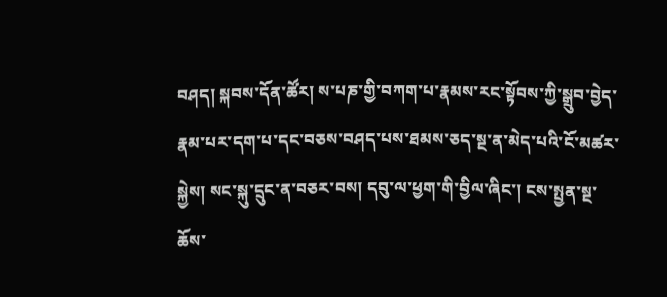བཤད། སྐབས་དོན་ཚོར། ས་པཎ་གྱི་བཀག་པ་རྣམས་རང་སྟོབས་ཀྱི་སྒྲུབ་བྱེད་རྣམ་པར་དག་པ་དང་བཅས་བཤད་པས་ཐམས་ཅད་སྔ་ན་མེད་པའི་ངོ་མཚར་སྐྱེས། སང་སྐུ་དྲུང་ན་བཅར་བས། དབུ་ལ་ཕྱག་གི་བྱིལ་ཞིང་། ངས་སྤྱན་སྔ་ཆོས་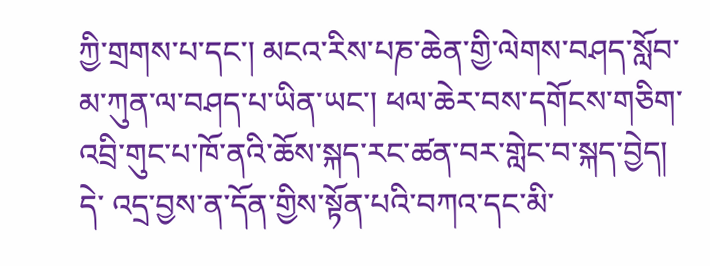ཀྱི་གྲགས་པ་དང་། མངའ་རིས་པཎ་ཆེན་གྱི་ལེགས་བཤད་སློབ་མ་ཀུན་ལ་བཤད་པ་ཡིན་ཡང་། ཕལ་ཆེར་བས་དགོངས་གཅིག་འབྲི་གུང་པ་ཁོ་ནའི་ཆོས་སྐད་རང་ཚན་བར་གླེང་བ་སྐད་བྱེད། དེ་ འདྲ་བྱས་ན་དོན་གྱིས་སྟོན་པའི་བཀའ་དང་མི་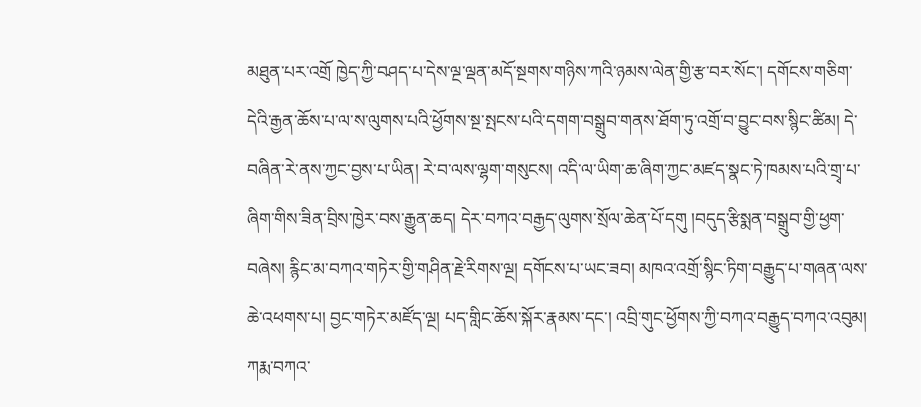མཐུན་པར་འགྲོ ཁྱེད་ཀྱི་བཤད་པ་དེས་ལྔ་ལྡན་མདོ་སྔགས་གཉིས་ཀའི་ཉམས་ལེན་གྱི་རྩ་བར་སོང་། དགོངས་གཅིག་དེའི་རྒྱན་ཆོས་པ་ལ་ས་ལུགས་པའི་ཕྱོགས་སྔ་སྤངས་པའི་དགག་བསྒྲུབ་གནས་ཐོག་ཏུ་འགྲོ་བ་བྱུང་བས་སྙིང་ཚིམ། དེ་བཞིན་རེ་ནས་ཀྱང་བྱས་པ་ཡིན། རེ་བ་ལས་ལྷག་གསུངས། འདི་ལ་ཡིག་ཆ་ཞིག་ཀྱང་མཛད་སྣང་ཏེ་ཁམས་པའི་གྲྭ་པ་ཞིག་གིས་ཟིན་བྲིས་ཁྱེར་བས་རྒྱུན་ཆད། དེར་བཀའ་བརྒྱད་ལུགས་སྲོལ་ཆེན་པོ་དགུ །བདུད་རྩིསྨན་བསྒྲུབ་གྱི་ཕྱག་བཞེས། རྙིང་མ་བཀའ་གཏེར་གྱི་གཤིན་རྗེ་རིགས་ལྔ། དགོངས་པ་ཡང་ཟབ། མཁའ་འགྲོ་སྙིང་ཏིག་བརྒྱུད་པ་གཞན་ལས་ཆེ་འཕགས་པ། བྱང་གཏེར་མཛོད་ལྔ། པད་གླིང་ཆོས་སྐོར་རྣམས་དང་། འབྲི་གུང་ཕྱོགས་ཀྱི་བཀའ་བརྒྱུད་བཀའ་འབུམ། ཀརྨ་བཀའ་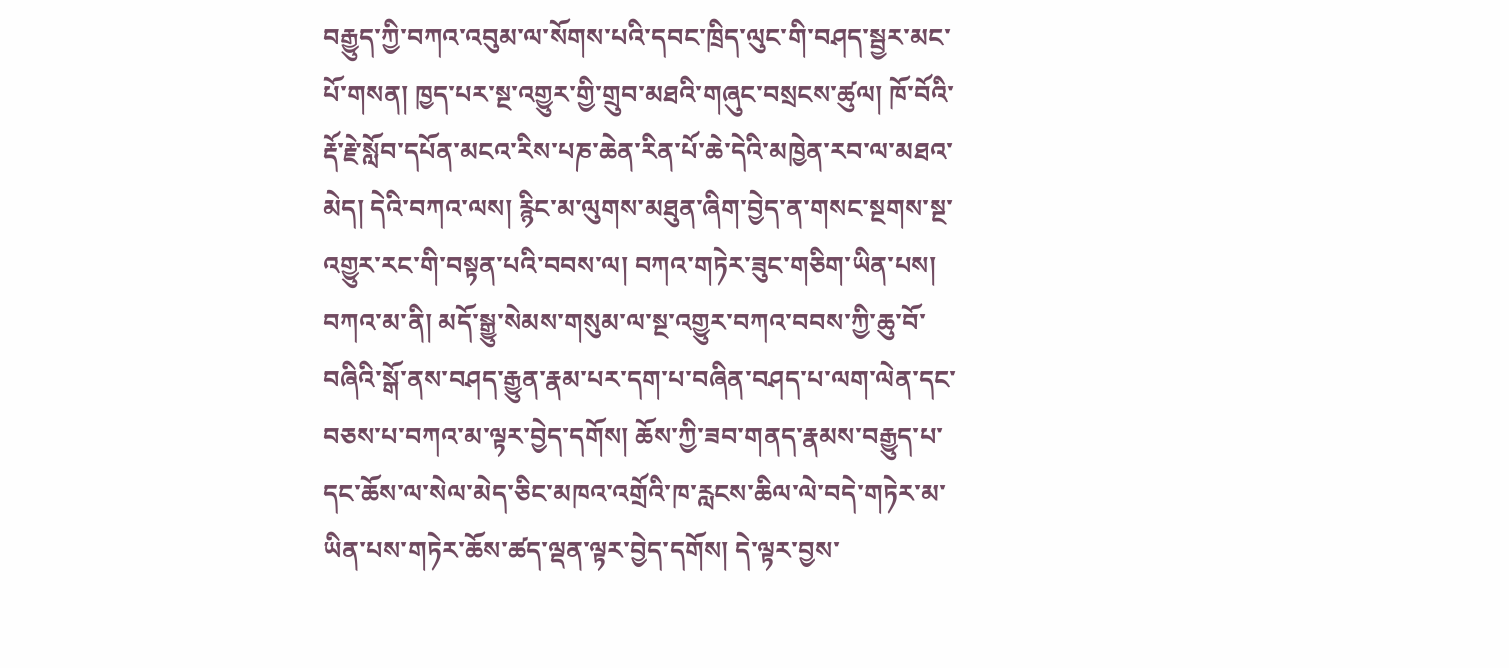བརྒྱུད་ཀྱི་བཀའ་འབུམ་ལ་སོགས་པའི་དབང་ཁྲིད་ལུང་གི་བཤད་སྦྱར་མང་པོ་གསན། ཁྱད་པར་སྔ་འགྱུར་གྱི་གྲུབ་མཐའི་གཞུང་བསྲངས་ཚུལ། ཁོ་བོའི་རྡོ་རྗེ་སློབ་དཔོན་མངའ་རིས་པཎ་ཆེན་རིན་པོ་ཆེ་དེའི་མཁྱེན་རབ་ལ་མཐའ་མེད། དེའི་བཀའ་ལས། རྙིང་མ་ལུགས་མཐུན་ཞིག་བྱེད་ན་གསང་སྔགས་སྔ་འགྱུར་རང་གི་བསྟན་པའི་བབས་ལ། བཀའ་གཏེར་ཟུང་གཅིག་ཡིན་པས། བཀའ་མ་ནི། མདོ་སྒྱུ་སེམས་གསུམ་ལ་སྔ་འགྱུར་བཀའ་བབས་ཀྱི་ཆུ་བོ་བཞིའི་སྒོ་ནས་བཤད་རྒྱུན་རྣམ་པར་དག་པ་བཞིན་བཤད་པ་ལག་ལེན་དང་བཅས་པ་བཀའ་མ་ལྟར་བྱེད་དགོས། ཆོས་ཀྱི་ཟབ་གནད་རྣམས་བརྒྱུད་པ་དང་ཆོས་ལ་སེལ་མེད་ཅིང་མཁའ་འགྲོའི་ཁ་རླངས་ཆིལ་ལེ་བདེ་གཏེར་མ་ཡིན་པས་གཏེར་ཆོས་ཚད་ལྡན་ལྟར་བྱེད་དགོས། དེ་ལྟར་བྱས་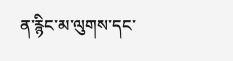ན་རྙིང་མ་ལུགས་དང་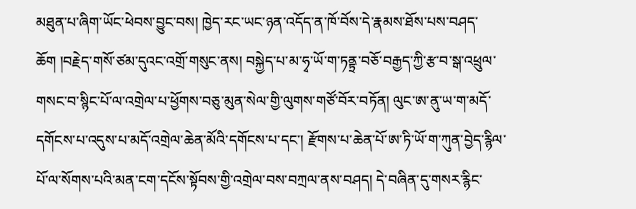མཐུན་པ་ཞིག་ཡོང་ཕེབས་བྱུང་བས། ཁྱེད་རང་ཡང་ཉན་འདོད་ན་ཁོ་བོས་དེ་རྣམས་ཐོས་པས་བཤད་ཆོག །བརྗེད་གསོ་ཙམ་དུའང་འགྲོ་གསུང་ནས། བསྐྱེད་པ་མ་ཧྭ་ཡོ་ག་ཏནྟྲ་བཅོ་བརྒྱད་ཀྱི་རྩ་བ་སྒ་འཕྲུལ་གསང་བ་སྙིང་པོ་ལ་འགྲེལ་པ་ཕྱོགས་བཅུ་མུན་སེལ་གྱི་ལུགས་གཙོ་བོར་བཏོན། ལུང་ཨ་ནུ་ཡ་ག་མདོ་དགོངས་པ་འདུས་པ་མདོ་འགྲེལ་ཆེན་མོའི་དགོངས་པ་དང་། རྫོགས་པ་ཆེན་པོ་ཨ་ཏི་ཡོ་ག་ཀུན་བྱེད་རྙིལ་པོ་ལ་སོགས་པའི་མན་ངག་དངོས་སྟོབས་གྱི་འགྲེལ་བས་བཀྲལ་ནས་བཤད། དེ་བཞིན་དུ་གསར་རྙིང་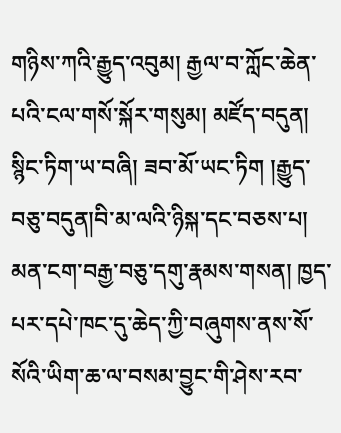གཉིས་ཀའི་རྒྱུད་འབུམ། རྒྱལ་བ་ཀློང་ཆེན་པའི་ངལ་གསོ་སྐོར་གསུམ། མཛོད་བདུན། སྙིང་ཏིག་ཡ་བཞི། ཟབ་མོ་ཡང་ཏིག །རྒྱུད་བཅུ་བདུན།བི་མ་ལའི་ཉིསྐ་དང་བཅས་པ། མན་ངག་བརྒྱ་བཅུ་དགུ་རྣམས་གསན། ཁྱད་པར་དཔེ་ཁང་དུ་ཆེད་ཀྱི་བཞུགས་ནས་སོ་སོའི་ཡིག་ཆ་ལ་བསམ་བྱུང་གི་ཤེས་རབ་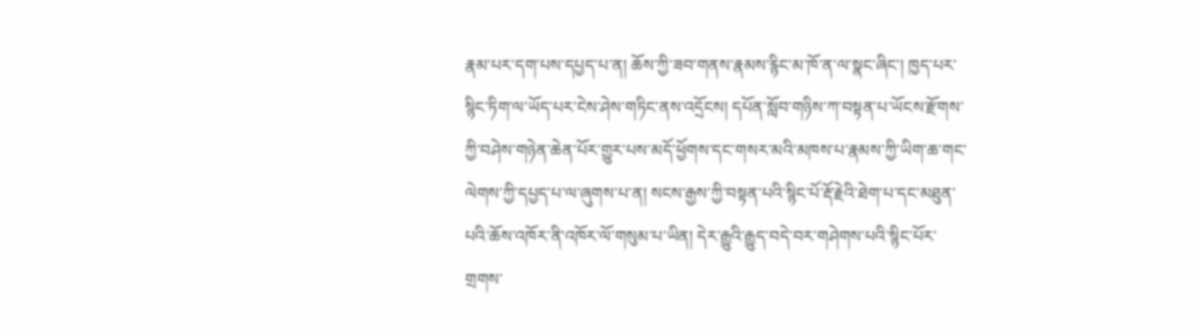རྣམ་པར་དག་པས་དཔྱད་པ་ན། ཆོས་ཀྱི་ཟབ་གནས་རྣམས་རྙིང་མ་ཁོ་ན་ལ་སྣང་ཞིང་། ཁྱད་པར་སྙིང་ཏིག་ལ་ཡོད་པར་ངེས་ཤེས་གཏིང་ནས་འདྲོངས། དཔོན་སློབ་གཉིས་ཀ་བསྟན་པ་ཡོངས་རྫོགས་ཀྱི་བཤེས་གཉེན་ཆེན་པོར་གྱུར་པས་མདོ་ཕྱོགས་དང་གསར་མའི་མཁས་པ་རྣམས་ཀྱི་ཡིག་ཆ་གང་ལེགས་ཀྱི་དཔྱད་པ་ལ་ཞུགས་པ་ན། སངས་རྒྱས་ཀྱི་བསྟན་པའི་སྙིང་པོ་རྡོ་རྗེའི་ཐེག་པ་དང་མཐུན་པའི་ཆོས་འཁོར་ནི་འཁོར་ལོ་གསུམ་པ་ཡིན། དེར་རྒྱུའི་རྒྱུད་བདེ་བར་གཤེགས་པའི་སྙིང་པོར་གྲགས་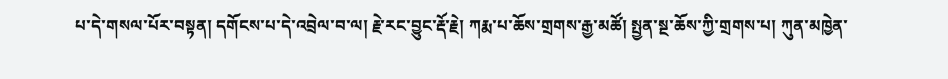པ་དེ་གསལ་པོར་བསྟན། དགོངས་པ་དེ་འབྲེལ་བ་ལ། རྗེ་རང་བྱུང་རྡོ་རྗེ། ཀརྨ་པ་ཆོས་གྲགས་རྒྱ་མཚོ། སྤྱན་སྔ་ཆོས་ཀྱི་གྲགས་པ། ཀུན་མཁྱེན་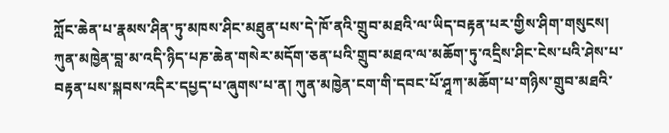ཀློང་ཆེན་པ་རྣམས་ཤིན་ཏུ་མཁས་ཤིང་མཐུན་པས་དེ་ཁོ་ནའི་གྲུབ་མཐའི་ལ་ཡིད་བརྟན་པར་གྱིས་ཤིག་གསུངས། ཀུན་མཁྱེན་བླ་མ་འདི་ཉིད་པཎ་ཆེན་གསེར་མདོག་ཅན་པའི་གྲུབ་མཐའ་ལ་མཆོག་ཏུ་འདྲིས་ཤིང་ངེས་པའི་ཤེས་པ་བརྟན་པས་སྐབས་འདིར་དཔྱད་པ་ཞུགས་པ་ན། ཀུན་མཁྱེན་ངག་གི་དབང་པོ་ཤཱཀ་མཆོག་པ་གཉིས་གྲུབ་མཐའི་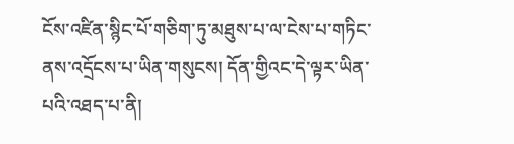ངོས་འཛིན་སྙིང་པོ་གཅིག་ཏུ་མཐུས་པ་ལ་ངེས་པ་གཏིང་ནས་འདྲོངས་པ་ཡིན་གསུངས། དོན་གྱིའང་དེ་ལྟར་ཡིན་པའི་འཐད་པ་ནི།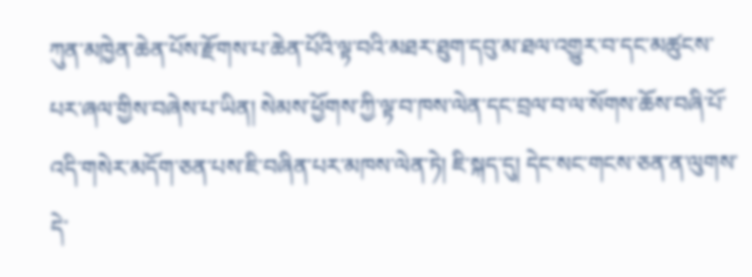ཀུན་མཁྱེན་ཆེན་པོས་རྫོགས་པ་ཆེན་པོའི་ལྟ་བའི་མཐར་ཐུག་དབུ་མ་ཐལ་འགྱུར་བ་དང་མཚུངས་པར་ཞལ་གྱིས་བཞེས་པ་ཡིན། སེམས་ཕྱོགས་ཀྱི་ལྟ་བ་ཁས་ལེན་དང་བྲལ་བ་ལ་སོགས་ཆོས་བཞི་པོ་འདི་གསེར་མདོག་ཅན་པས་ཇི་བཞིན་པར་མཁས་ལེན་ཏེ། ཇི་སྐད་དུ། དེང་སང་གངས་ཅན་ན་ལུགས་དེ་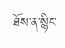ཐོས་ན་སྙིང་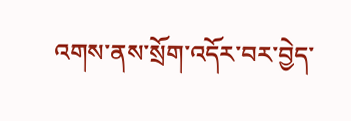འགས་ནས་སྲོག་འདོར་བར་བྱེད་